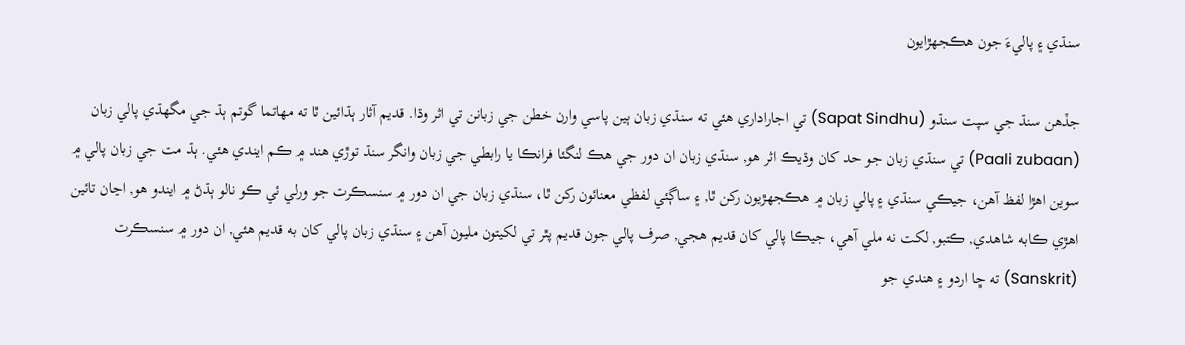سنڌي ۽ پاليءَ جون هڪجهڙايون

جڏهن سنڌ جي سپت سنڌو (Sapat Sindhu) تي اجاراداري هئي ته سنڌي زبان ٻين پاسي وارن خطن جي زبانن تي اثر وڌا. قديم آثار ٻڌائين ٿا ته مهاتما گوتم ٻڌ جي مگهڌي پالي زبان (Paali zubaan) تي سنڌي زبان جو حد کان وڌيڪ اثر هو, سنڌي زبان ان دور جي هڪ لنگئا فرانڪا يا رابطي جي زبان وانگر سنڌ توڙي هند ۾ ڪم ايندي هئي. ٻڌ مت جي زبان پالي ۾ سوين اهڙا لفظ آهن، جيڪي سنڌي ۽ پالي زبان ۾ هڪجهڙيون رکن ٿا, ۽ ساڳئي لفظي معنائون رکن ٿا، سنڌي زبان جي ان دور ۾ سنسڪرت جو ورلي ئي ڪو نالو ٻڌڻ ۾ ايندو هو, اڃان تائين اهڙي ڪابه شاهدي, ڪتبو, لکت نه ملي آهي، جيڪا پالي کان قديم هجي, صرف پالي جون قديم پٿر تي لکيتون مليون آهن ۽ سنڌي زبان پالي کان به قديم هئي, ان دور ۾ سنسڪرت (Sanskrit) ته ڇا اردو ۽ هندي جو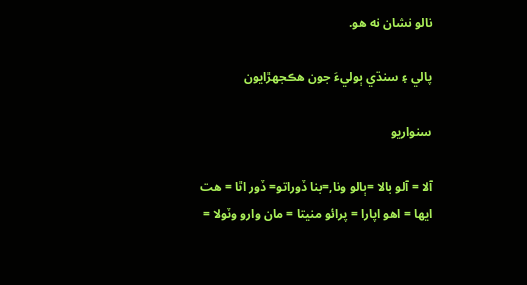نالو نشان نه هو.

پالي ۽ سنڌي ٻوليءَ جون هڪجهڙايون

سنواريو

آلا = آلو بالا =ٻالو ونا,=بنا ڏوراتو= ڏور اٿا = هت ايها = اهو اپارا = پرائو منيتا = مان وارو وٽولا =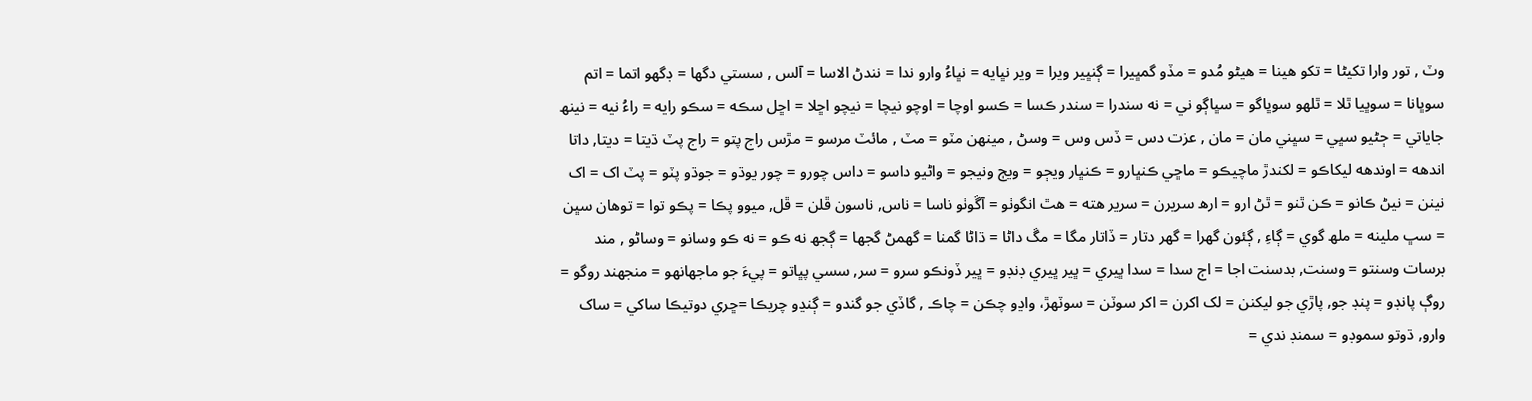وٽ , تور وارا تکيڻا = تکو هينا = هيڻو مُدو = مڏو گمڀيرا = ڳنڀير ويرا = وير نڀايه = نڀاءُ وارو ندا = نندڻ الاسا = آلس , سستي دگها = ڊگهو اتما = اتم سوڀانا = سوڀيا ٿلا = ٿلهو سوڀاگو = سڀاڳو ني = نه سندرا = سندر ڪسا = ڪسو اوچا = اوچو نيچا = نيچو اڇلا = اڇل سڪه = سڪو رايه = راءُ نيه = نينھ جاياتي = ڄڻيو سڀي = سڀني مان = مان , عزت دس = ڏس وس = وسڻ , مينهن مٽو = مٽ , مائٽ مرسو = مڙس راج پتو = راج پٽ ڌيتا = ديتا, داتا اندهه = اوندهه ليکاڪو = لکندڙ ماچيڪو = ماڇي ڪنڀارو = ڪنڀار ويڄو = ويڄ ونيجو = واڻيو داسو = داس چورو = چور يوڌو = جوڌو پٽو = پٽ اک = اک نينن = نيڻ ڪانو = ڪن ٿنو = ٿڻ ارو = ارھ سريرن = سرير هته = هٿ انگوٺو = آڱوٺو ناسا = ناس, ناسون ڦلن = ڦل, ميوو پڪا = پڪو توا = توهان سڀن = سڀ ملينه = ملھ گوي = ڳاءِ , ڳئون گهرا = گهر دتار = ڏاتار مگا = مڱ داڻا = ڌاڻا گمنا = گهمڻ گجها = ڳجھ نه ڪو = نه ڪو وسانو = وساڻو , مند برسات وسنتو = وسنت, بدسنت اجا = اڄ سدا = سدا ڀيري = ڀير ڀيري ڊنڊو = ڀير ڏونڪو سرو = سر, سسي پڀاتو = پيءَ جو ماجهانهو = منجهند روگو = روڳ پانڊو = پنڊ جو, پاڙي جو ليکنن = لک اکرن = اکر سوٽن = سوٽهڙ، واڍو چڪن = چاڪ , گاڏي جو گندو = ڳنڍو چريڪا =ڇري دوتيڪا ساکي = ساک وارو, ڌوتو سموڊو = سمنڊ ندي =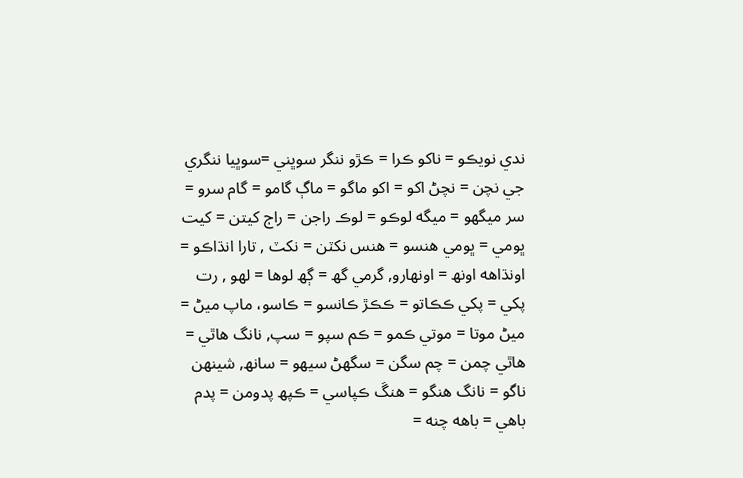ندي نويڪو = ناکو ڪرا = ڪڙو ننگر سوڀني =سوڀيا ننگري جي نچن = نچڻ اکو = اکو ماگو = ماڳ گامو = گام سرو = سر ميگهو = ميگه لوڪو = لوڪ راجن = راڄ کيتن = کيت ڀومي = ڀومي هنسو = هنس نکٽن = نکٽ , تارا انڌاڪو = اونڌاهه اونھ = اونهارو, گرمي گھ = ڳھ لوها = لهو , رت پکي = پکي ڪڪاتو = ڪڪڙ ڪانسو = ڪاسو، ماپ ميڻ = ميڻ موتا = موتي ڪمو = ڪم سپو = سپ, نانگ هاٿي = هاٿي چمن = چم سگن = سگهڻ سيهو = سانھ, شينهن ناگو = نانگ هنگو = هنڱ ڪپاسي = ڪپھ پدومن = پدم باهي = باهه چنه =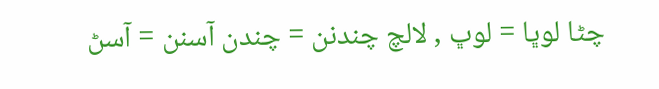چڻا لوڀا = لوڀ , لالچ چندنن = چندن آسنن = آسڻ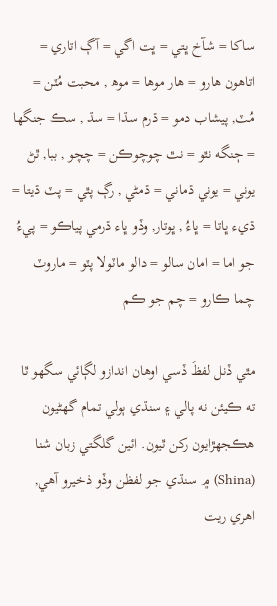ساکا = شآخ ڀتي = ڀت اگي = آڳ اتاري = اتاهون هارو = هار موها = موھ , محبت مُٽن = مُٽ, پيشاب دمو = ڌرم سڌا = سڌ , سڪ جنگها = ڄنگه نٿو = نٿ چوچوڪن = چچو , ببا, ٿڻ يوني = يوني ڌماني = ڌمڻي , رڳ پٿي = پٽ ڌيتا = ڌيء ڀاتا = ڀاءُ , ڀوتار, وڏو ڀاء ڌرمي پياڪو = پيءُ جو اما = امان سالو = دالو ماٽولا پٽو = ماروٽ چما ڪارو = چم جو ڪم

مٿي ڏنل لفظَ ڏسي اوهان اندازو لڳائي سگهو ٿا ته ڪيئن نه پالي ۽ سنڌي ٻولي تمام گهڻيون هڪجهڙايون رکن ٿيون. ائين گلگتي زبان شنا (Shina) ۾ سنڌي جو لفظن وڏو ذخيرو آهي, اهري ريت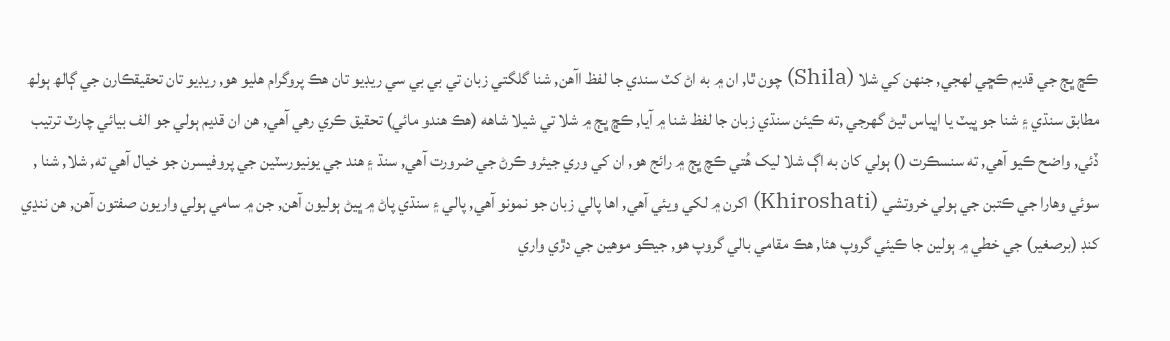ڪڇ ڀڄ جي قديم ڪڇي لهجي, جنهن کي شلا (Shila) چون ٿا, ان ۾ به اڻ کٽ سندي جا لفظ اآهن, شنا گلگتي زبان تي بي بي سي ريڊيو تان هڪ پروگرام هليو هو, ريڊيو تان تحقيقڪارن جي ڳالھ ٻولھ مطابق سنڌي ۽ شنا جو ڀيٽ يا اڀياس ٿيڻ گهرجي ,ته ڪيئن سنڌي زبان جا لفظ شنا ۾ آيا, ڪڇ ڀڄ ۾ شلا تي شيلا شاهه (هڪ هندو مائي) تحقيق ڪري رهي آهي, هن ان قديم ٻولي جو الف بيائي چارٽ ترتيب ڏئي, واضح ڪيو آهي, ته سنسڪرت () ٻولي کان به اڳ شلا ليک هُتي ڪچ ڀڄ ۾ رائج هو, ان کي وري جيئرو ڪرڻ جي ضرورت آهي, سنڌ ۽ هند جي يونيورسٽين جي پروفيسرن جو خيال آهي ته, شلا, شنا , سوئي وهارا جي ڪتبن جي ٻولي خروتشي (Khiroshati) اکرن ۾ لکي ويئي آهي, اها پالي زبان جو نمونو آهي, پالي ۽ سنڌي پاڻ ۾ ڀيڻ ٻوليون آهن, جن ۾ سامي ٻولي واريون صفتون آهن, هن ننڍي کنڊ (برصغير) جي خطي ۾ ٻولين جا ڪيئي گروپ هئا, هڪ مقامي بالي گروپ هو, جيڪو موهين جي دڙي واري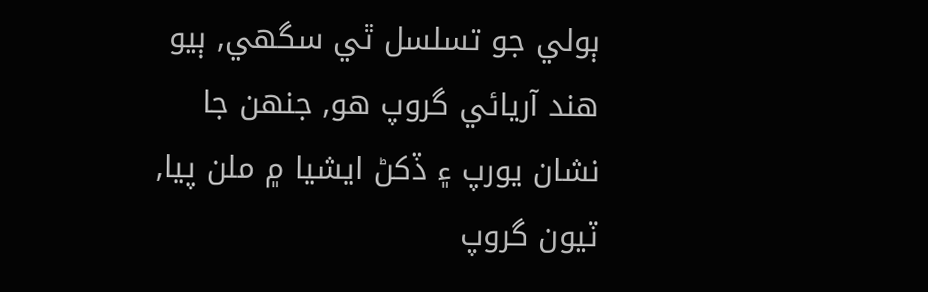ٻولي جو تسلسل ٿي سگهي, ٻيو هند آريائي گروپ هو, جنهن جا نشان يورپ ۽ ڏکڻ ايشيا ۾ ملن پيا, ٽيون گروپ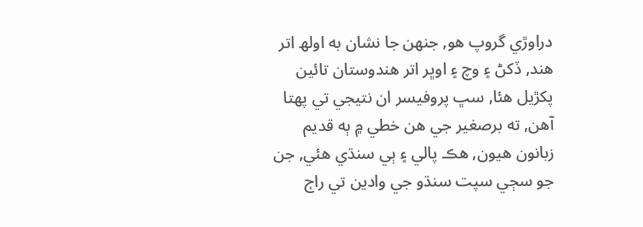دراوڙي گروپ هو, جنهن جا نشان به اولھ اتر هند, ڏکڻ ۽ وچ ۽ اوڀر اتر هندوستان تائين پکڙيل هئا, سڀ پروفيسر ان نتيجي تي پهتا آهن, ته برصغير جي هن خطي ۾ ٻه قديم زبانون هيون, هڪ پالي ۽ ٻي سنڌي هئي, جن جو سڄي سپت سنڌو جي وادين تي راڄ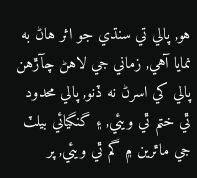هو, پالي تي سنڌي جو اثر هاڻ به نمايا آهي, زماني جي لاهڻ چآڙهن پالي کي اسرڻ نه ڏنو, پالي محدود ٿي ختم ٿي ويئي, ۽ گنگيائي بيلٽ جي ماٿرين ۾ گم ٿي ويئي, پر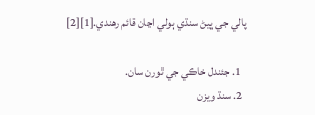پالي جي ڀيڻ سنڌي ٻولي اڃان قائم رهندي.[1][2]

  1. جئندل خاڪي جي ٿورن سان.
  2. سنڌ ويزن